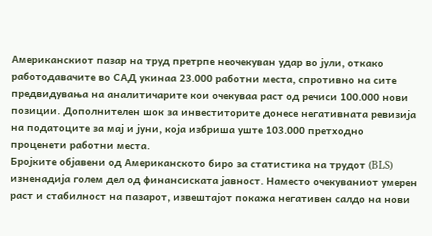Американскиот пазар на труд претрпе неочекуван удар во јули, откако работодавачите во САД укинаа 23.000 работни места, спротивно на сите предвидувања на аналитичарите кои очекуваа раст од речиси 100.000 нови позиции. Дополнителен шок за инвеститорите донесе негативната ревизија на податоците за мај и јуни, која избриша уште 103.000 претходно проценети работни места.
Бројките објавени од Американското биро за статистика на трудот (BLS) изненадија голем дел од финансиската јавност. Наместо очекуваниот умерен раст и стабилност на пазарот, извештајот покажа негативен салдо на нови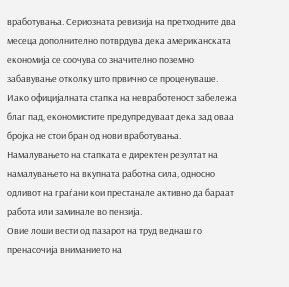вработувања. Сериозната ревизија на претходните два месеца дополнително потврдува дека американската економија се соочува со значително поземно забавување отколку што првично се проценуваше.
Иако официјалната стапка на невработеност забележа благ пад, економистите предупредуваат дека зад оваа бројка не стои бран од нови вработувања. Намалувањето на стапката е директен резултат на намалувањето на вкупната работна сила, односно одливот на граѓани кои престанале активно да бараат работа или заминале во пензија.
Овие лоши вести од пазарот на труд веднаш го пренасочија вниманието на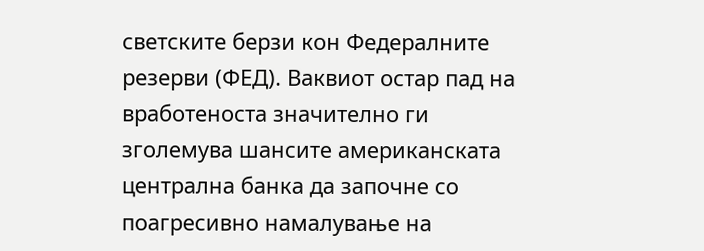светските берзи кон Федералните резерви (ФЕД). Ваквиот остар пад на вработеноста значително ги зголемува шансите американската централна банка да започне со поагресивно намалување на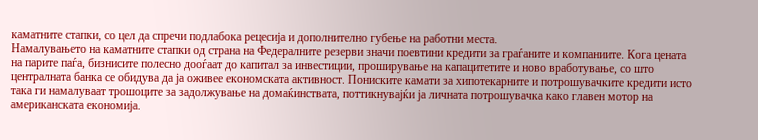каматните стапки, со цел да спречи подлабока рецесија и дополнително губење на работни места.
Намалувањето на каматните стапки од страна на Федералните резерви значи поевтини кредити за граѓаните и компаниите. Кога цената на парите паѓа, бизнисите полесно дооѓаат до капитал за инвестиции, проширување на капацитетите и ново вработување, со што централната банка се обидува да ја оживее економската активност. Пониските камати за хипотекарните и потрошувачките кредити исто така ги намалуваат трошоците за задолжување на домаќинствата, поттикнувајќи ја личната потрошувачка како главен мотор на американската економија.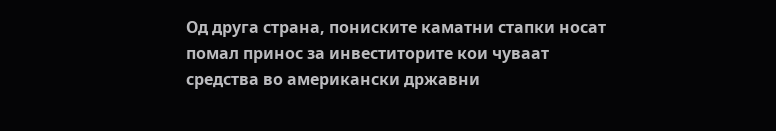Од друга страна, пониските каматни стапки носат помал принос за инвеститорите кои чуваат средства во американски државни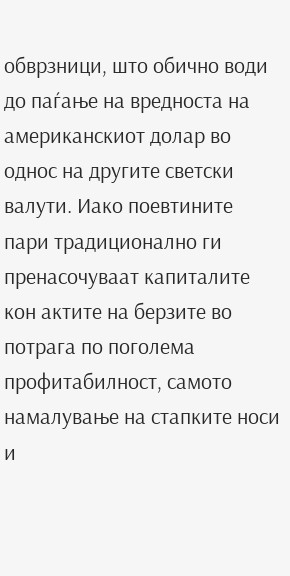обврзници, што обично води до паѓање на вредноста на американскиот долар во однос на другите светски валути. Иако поевтините пари традиционално ги пренасочуваат капиталите кон актите на берзите во потрага по поголема профитабилност, самото намалување на стапките носи и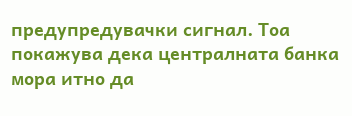предупредувачки сигнал. Тоа покажува дека централната банка мора итно да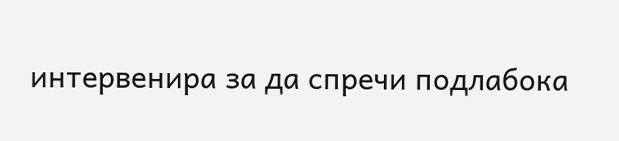интервенира за да спречи подлабока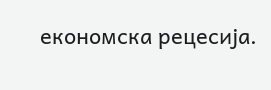економска рецесија.